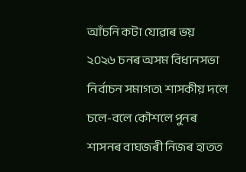আঁচনি কটা যোৱাৰ ভয়
২০২৬ চনৰ অসম বিধানসভা নিৰ্বাচন সমাগত৷ শাসকীয় দলে চলে-বলে কৌশলে পুনৰ শাসনৰ বাঘজৰী নিজৰ হাতত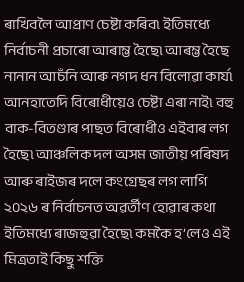ৰাখিবলৈ আপ্ৰাণ চেষ্টা কৰিব৷ ইতিমধ্যে নিৰ্বাচনী প্ৰচাৰো আৰাম্ভ হৈছে৷ আৰম্ভ হৈছে নানান আচঁনি আৰু নগদ ধন বিলোৱা কাৰ্য৷ আনহাতেদি বিৰোধীয়েও চেষ্টা এৰা নাই৷ বহু বাক-বিতণ্ডাৰ পাছত বিৰোধীও এইবাৰ লগ হৈছে৷ আঞ্চলিক দল অসম জাতীয় পৰিষদ আৰু ৰাইজৰ দলে কংগ্ৰেছৰ লগ লাগি ২০২৬ ৰ নিৰ্বাচনত অৱৰ্তীণ হোৱাৰ কথা ইতিমধ্যে ৰাজহুৱা হৈছে৷ কমকৈ হ’লেও এই মিত্ৰতাই কিছু শক্তি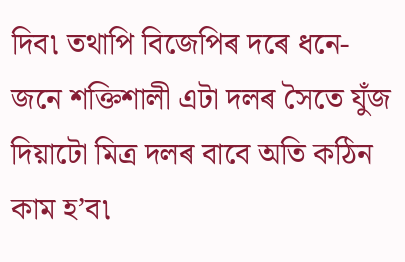দিব৷ তথাপি বিজেপিৰ দৰে ধনে-জনে শক্তিশালী এটা দলৰ সৈতে যুঁজ দিয়াটো মিত্ৰ দলৰ বাবে অতি কঠিন কাম হ’ব৷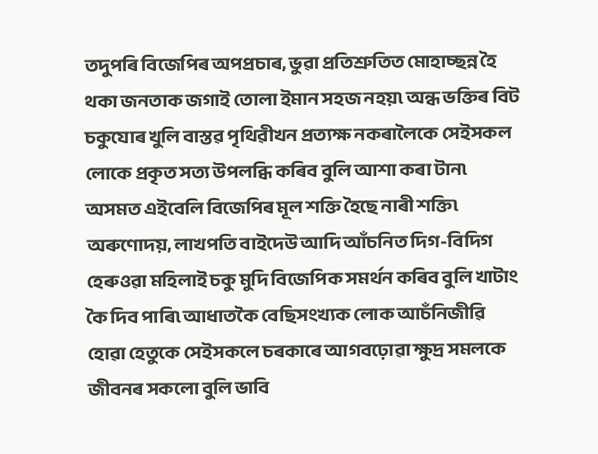তদুপৰি বিজেপিৰ অপপ্ৰচাৰ, ভুৱা প্ৰতিশ্ৰুতিত মোহাচ্ছন্ন হৈ থকা জনতাক জগাই তোলা ইমান সহজ নহয়৷ অন্ধ ভক্তিৰ বিট চকুযোৰ খুলি বাস্তৱ পৃথিৱীখন প্ৰত্যক্ষ নকৰালৈকে সেইসকল লোকে প্ৰকৃত সত্য উপলব্ধি কৰিব বুলি আশা কৰা টান৷
অসমত এইবেলি বিজেপিৰ মূল শক্তি হৈছে নাৰী শক্তি৷ অৰুণোদয়, লাখপতি বাইদেউ আদি আঁচনিত দিগ-বিদিগ হেৰুওৱা মহিলাই চকু মুদি বিজেপিক সমৰ্থন কৰিব বুলি খাটাং কৈ দিব পাৰি৷ আধাতকৈ বেছিসংখ্যক লোক আচঁনিজীৱি হোৱা হেতুকে সেইসকলে চৰকাৰে আগবঢ়োৱা ক্ষুদ্ৰ সমলকে জীবনৰ সকলো বুলি ভাবি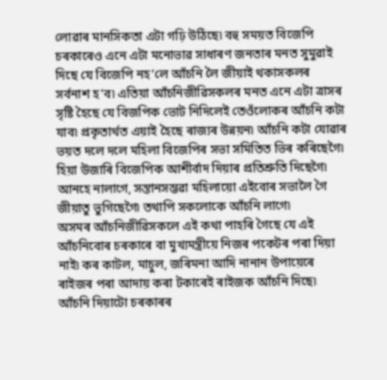লোৱাৰ মানসিকতা এটা গঢ়ি উঠিছে৷ বহু সময়ত বিজেপি চৰকাৰেও এনে এটা মনোভাৱ সাধাৰণ জনতাৰ মনত সুমুৱাই দিছে যে বিজেপি নহ’লে আঁচনি লৈ জীয়াই থকাসকলৰ সৰ্বনাশ হ'ব৷ এতিয়া আঁচনিজীৱিসকলৰ মনত এনে এটা ত্ৰাসৰ সৃষ্টি হৈছে যে বিজপিক ভোট নিদিলেই তেওঁলোকৰ আঁচনি কটা যাব৷ প্ৰকৃতাৰ্থত এয়াই হৈছে ৰাজ্যৰ উন্নয়ন৷ আঁচনি কটা যোৱাৰ ভয়ত দলে দলে মহিলা বিজেপিৰ সভা সমিতিত ভিৰ কৰিছেগৈ৷ হিয়া উজাৰি বিজেপিক আশীৰ্বাদ দিয়াৰ প্ৰতিশ্ৰুতি দিছেগৈ৷ আনহে নালাগে, সন্তানসম্ভৱা মহিলায়ো এইবোৰ সভালৈ গৈ জীয়াতু ভুগিছেগৈ৷ তথাপি সকলোকে আঁচনি লাগে৷
অসমৰ আঁচনিজীৱিসকলে এই কথা পাহৰি গৈছে যে এই আঁচনিবোৰ চৰকাৰে বা মুখ্যমন্ত্ৰীয়ে নিজৰ পকেটৰ পৰা দিয়া নাই৷ কৰ কাটল, মাচুল, জৰিমনা আদি নানান উপায়েৰে ৰাইজৰ পৰা আদায় কৰা টকাৰেই ৰাইজক আঁচনি দিছে৷ আঁচনি দিয়াটো চৰকাৰৰ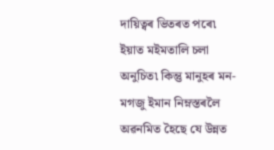দায়িত্বৰ ভিতৰত পৰে৷ ইয়াত মইমতালি চলা অনুচিত৷ কিন্তু মানুহৰ মন-মগজু ইমান নিম্নস্তৰলৈ অৱনমিত হৈছে যে উন্নত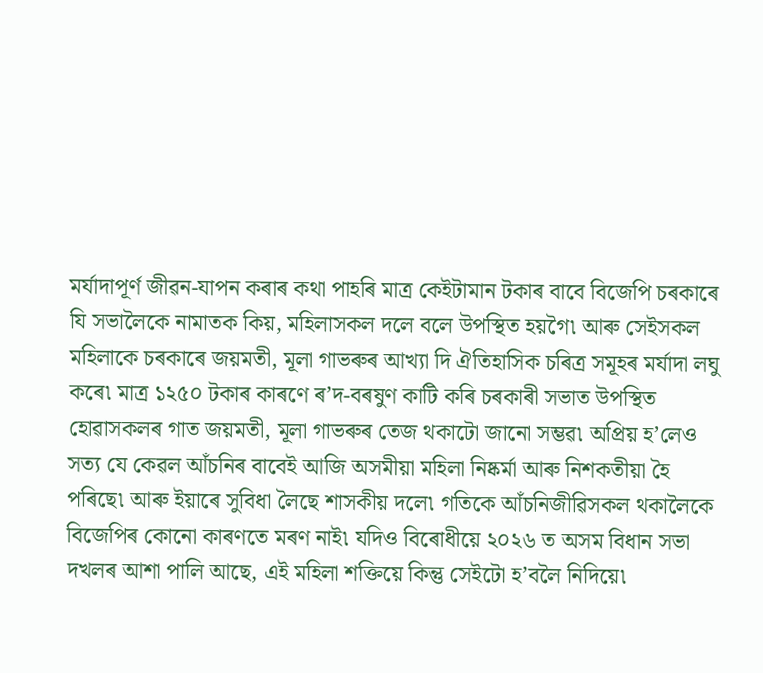মৰ্যাদাপূৰ্ণ জীৱন-যাপন কৰাৰ কথা পাহৰি মাত্ৰ কেইটামান টকাৰ বাবে বিজেপি চৰকাৰে যি সভালৈকে নামাতক কিয়, মহিলাসকল দলে বলে উপস্থিত হয়গৈ৷ আৰু সেইসকল মহিলাকে চৰকাৰে জয়মতী, মূলা গাভৰুৰ আখ্যা দি ঐতিহাসিক চৰিত্ৰ সমূহৰ মৰ্যাদা লঘু কৰে৷ মাত্ৰ ১২৫০ টকাৰ কাৰণে ৰ’দ-বৰষুণ কাটি কৰি চৰকাৰী সভাত উপস্থিত হোৱাসকলৰ গাত জয়মতী, মূলা গাভৰুৰ তেজ থকাটো জানো সম্ভৱ৷ অপ্ৰিয় হ’লেও সত্য যে কেৱল আঁচনিৰ বাবেই আজি অসমীয়া মহিলা নিষ্কৰ্মা আৰু নিশকতীয়া হৈ পৰিছে৷ আৰু ইয়াৰে সুবিধা লৈছে শাসকীয় দলে৷ গতিকে আঁচনিজীৱিসকল থকালৈকে বিজেপিৰ কোনো কাৰণতে মৰণ নাই৷ যদিও বিৰোধীয়ে ২০২৬ ত অসম বিধান সভা দখলৰ আশা পালি আছে, এই মহিলা শক্তিয়ে কিন্তু সেইটো হ’বলৈ নিদিয়ে৷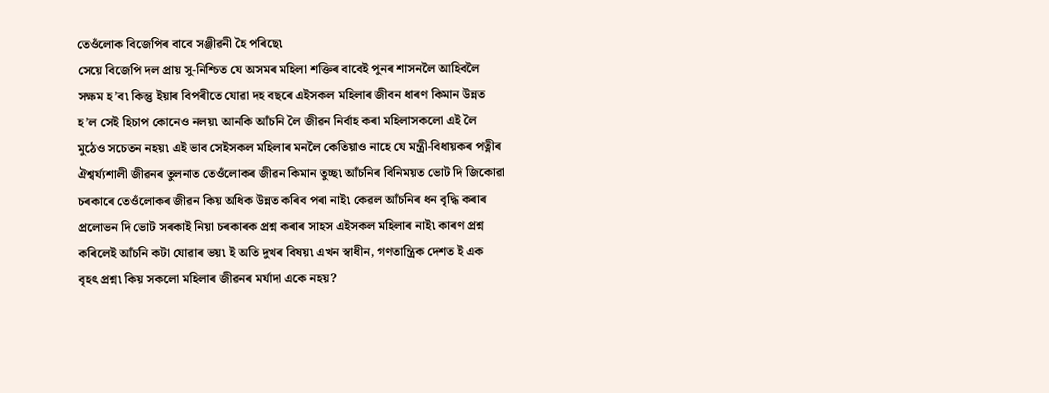তেওঁলোক বিজেপিৰ বাবে সঞ্জীৱনী হৈ পৰিছে৷
সেয়ে বিজেপি দল প্ৰায় সু-নিশ্চিত যে অসমৰ মহিলা শক্তিৰ বাবেই পুনৰ শাসনলৈ আহিবলৈ সক্ষম হ’ব৷ কিন্তু ইয়াৰ বিপৰীতে যোৱা দহ বছৰে এইসকল মহিলাৰ জীবন ধাৰণ কিমান উন্নত হ’ল সেই হিচাপ কোনেও নলয়৷ আনকি আঁচনি লৈ জীৱন নিৰ্বাহ কৰা মহিলাসকলো এই লৈ মুঠেও সচেতন নহয়৷ এই ভাব সেইসকল মহিলাৰ মনলৈ কেতিয়াও নাহে যে মন্ত্ৰী-বিধায়কৰ পত্নীৰ ঐশ্বৰ্য্যশালী জীৱনৰ তুলনাত তেওঁলোকৰ জীৱন কিমান তুচ্ছ৷ আঁচনিৰ বিনিময়ত ভোট দি জিকোৱা চৰকাৰে তেওঁলোকৰ জীৱন কিয় অধিক উন্নত কৰিব পৰা নাই৷ কেৱল আঁচনিৰ ধন বৃদ্ধি কৰাৰ প্ৰলোভন দি ভোট সৰকাই নিয়া চৰকাৰক প্ৰশ্ন কৰাৰ সাহস এইসকল মহিলাৰ নাই৷ কাৰণ প্ৰশ্ন কৰিলেই আঁচনি কটা যোৱাৰ ভয়৷ ই অতি দুখৰ বিষয়৷ এখন স্বাধীন, গণতান্ত্ৰিক দেশত ই এক বৃহৎ প্ৰশ্ন৷ কিয় সকলো মহিলাৰ জীৱনৰ মৰ্যাদা একে নহয়?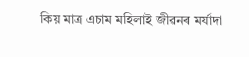কিয় মাত্ৰ এচাম মহিলাই জীৱনৰ মৰ্যাদা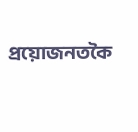প্ৰয়োজনতকৈ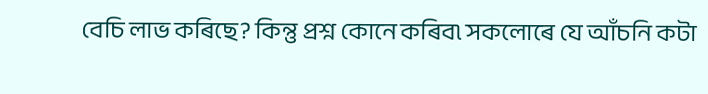বেচি লাভ কৰিছে? কিন্তু প্ৰশ্ন কোনে কৰিব৷ সকলোৰে যে আঁচনি কটা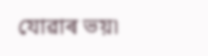যোৱাৰ ভয়৷